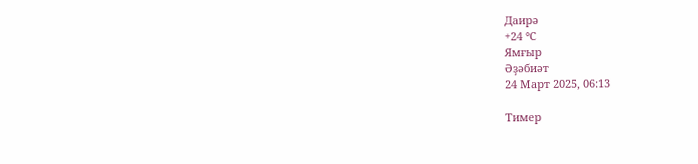Даирә
+24 °С
Ямғыр
Әҙәбиәт
24 Март 2025, 06:13

Тимер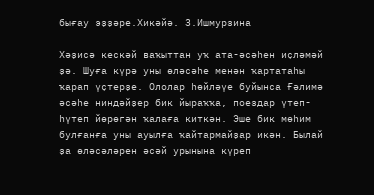бығау эҙҙәре.Хикәйә. З.Ишмурзина

Хәҙисә кескәй ваҡыттан уҡ ата-әсәһен иҫләмәй ҙә. Шуға күрә уны өләсәһе менән ҡартатаһы ҡарап үҫтерҙе. Ололар һөйләүе буйынса Ғәлимә әсәһе ниндәйҙер бик йыраҡҡа, поездар үтеп-һүтеп йөрөгән ҡалаға киткән. Эше бик мөһим булғанға уны ауылға ҡайтармайҙар икән. Былай ҙа өләсәләрен әсәй урынына күреп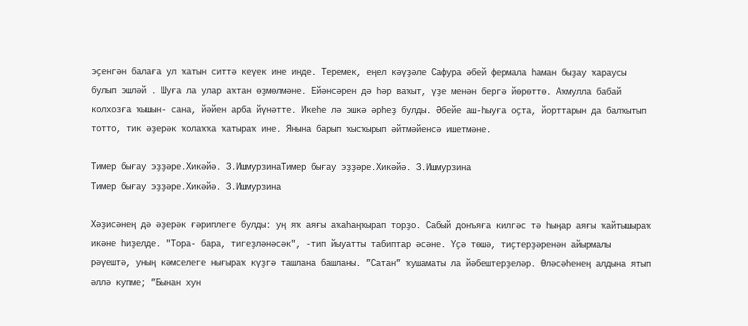эҫенгән балаға ул ҡатын ситтә кеүек ине инде. Теремек, еңел кәүҙәле Сафура әбей фермала һаман быҙау ҡараусы булып эшләй . Шуға ла улар аҡтан өҙмөлмәне. Ейәнсәрен дә һәр ваҡыт, үҙе менән бергә йөрөттө. Аҡмулла бабай колхозға ҡышын- сана, йәйен арба йүнәтте. Икеһе лә эшкә әрһеҙ булды. Әбейе аш-һыуға оҫта, йорттарын да балҡытып тотто, тик әҙерәк ҡолаҡҡа ҡатыраҡ ине. Янына барып ҡысҡырып әйтмәйенсә ишетмәне.

Тимер бығау эҙҙәре.Хикәйә. З.ИшмурзинаТимер бығау эҙҙәре.Хикәйә. З.Ишмурзина
Тимер бығау эҙҙәре.Хикәйә. З.Ишмурзина

Хәҙисәнең дә әҙерәк ғәриплеге булды: уң яҡ аяғы аҡаһаңҡырап торҙо. Сабый донъяға килгәс тә һыңар аяғы ҡайтышыраҡ икәне һиҙелде. "Тора- бара, тигеҙләнәсәк", -тип йыуатты табиптар әсәне. Үҫә төшә, тиҫтерҙәренән айырмалы рәүештә, уның кәмселеге нығыраҡ күҙгә ташлана башланы. ”Сатан” ҡушаматы ла йәбештерҙеләр. Өләсәһенең алдына ятып әллә купме; ”Бынан хун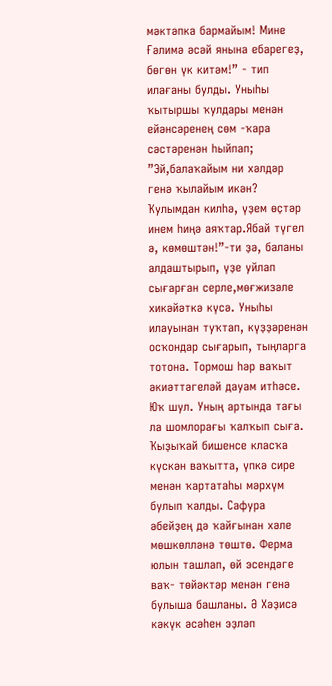мәктәпка бармайым! Мине Ғәлимә әсәй янына ебарегеҙ, бөгөн үк китәм!” - тип илағаны булды. Уныһы ҡытыршы ҡулдары менән ейәнсәренең сөм -ҡара сәстәренән һыйпап; ”Эй,балаҡайым ни хәлдәр генә ҡылайым икән? Ҡулымдан килһә, үҙем өҫтәр инем һиңә аяҡтар.Ябай түгел ә, көмөштән!”-ти ҙә, баланы алдаштырып, үҙе уйлап сығарған серле,мөғжизәле хикәйәткә күсә. Уныһы илауынан туҡтап, күҙҙәренән осҡондар сығарып, тыңларга тотона. Тормош һәр ваҡыт әкиәттәгеләй дауам итһәсе. Юҡ шул. Уның артында тағы ла шомлорағы ҡалҡып сыға. Ҡыҙыҡай бишенсе класҡа күскән ваҡытта, үпкә сире менән ҡартатаһы мәрхүм булып ҡалды. Сафура әбейҙең дә ҡайғынан хәле мөшкөлләнә төштө. Ферма юлын ташлап, өй эсендәге ваҡ- төйәктәр менән генә булыша башланы. Ә Хәҙисә кәкүк әсәһен эҙләп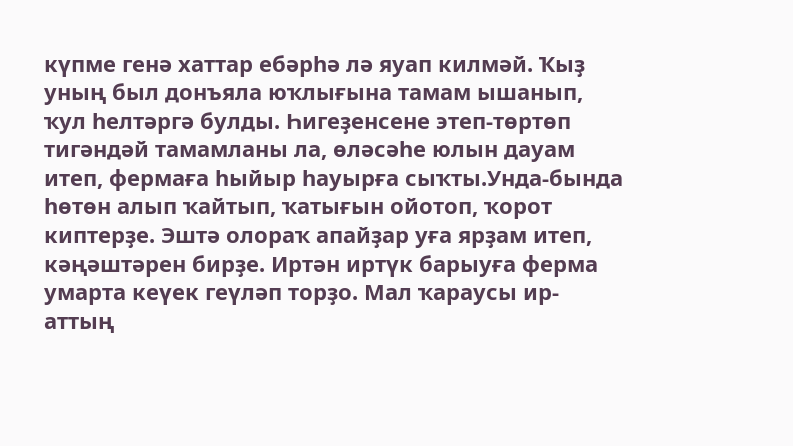күпме генә хаттар ебәрһә лә яуап килмәй. Ҡыҙ уның был донъяла юҡлығына тамам ышанып, ҡул һелтәргә булды. Һигеҙенсене этеп-төртөп тигәндәй тамамланы ла, өләсәһе юлын дауам итеп, фермаға һыйыр һауырға сыҡты.Унда-бында һөтөн алып ҡайтып, ҡатығын ойотоп, ҡорот киптерҙе. Эштә олораҡ апайҙар уға ярҙам итеп, кәңәштәрен бирҙе. Иртән иртүк барыуға ферма умарта кеүек геүләп торҙо. Мал ҡараусы ир-аттың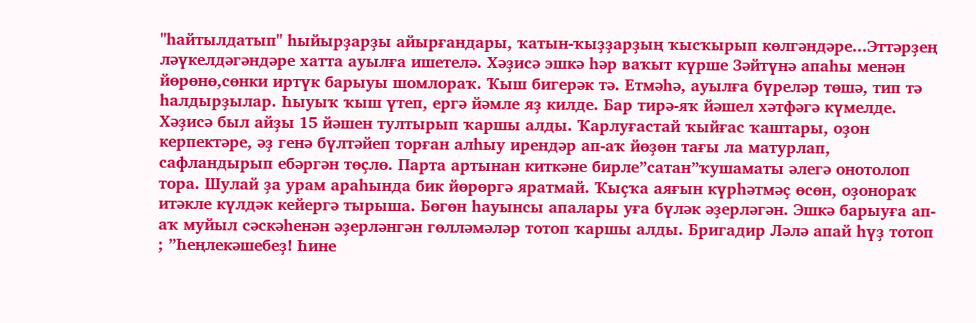"һайтылдатып" һыйырҙарҙы айырғандары, ҡатын-ҡыҙҙарҙың ҡысҡырып көлгәндәре...Эттәрҙең ләүкелдәгәндәре хатта ауылға ишетелә. Хәҙисә эшкә һәр ваҡыт күрше Зәйтүнә апаһы менән йөрөнө,сөнки иртүк барыуы шомлораҡ. Ҡыш бигерәк тә. Етмәһә, ауылға бүреләр төшә, тип тә һалдырҙылар. Һыуыҡ ҡыш үтеп, ергә йәмле яҙ килде. Бар тирә-яҡ йәшел хәтфәгә күмелде. Хәҙисә был айҙы 15 йәшен тултырып ҡаршы алды. Ҡарлуғастай ҡыйғас ҡаштары, оҙон керпектәре, әҙ генә бүлтәйеп торған алһыу ирендәр ап-аҡ йөҙөн тағы ла матурлап, сафландырып ебәргән төҫлө. Парта артынан киткәне бирле”сатан”ҡушаматы әлегә онотолоп тора. Шулай ҙа урам араһында бик йөрөргә яратмай. Ҡыҫҡа аяғын күрһәтмәҫ өсөн, оҙонораҡ итәкле күлдәк кейергә тырыша. Бөгөн һауынсы апалары уға бүләк әҙерләгән. Эшкә барыуға ап-аҡ муйыл сәскәһенән әҙерләнгән гөлләмәләр тотоп ҡаршы алды. Бригадир Ләлә апай һүҙ тотоп ; ”Һеңлекәшебеҙ! Һине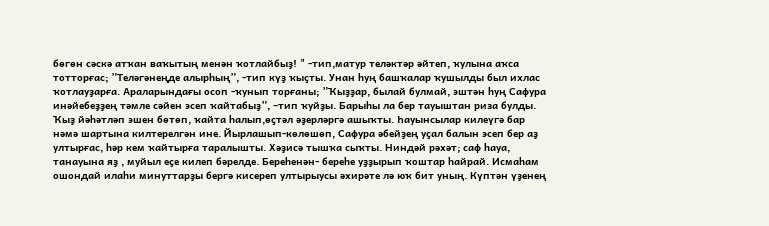бөгөн сәскә атҡан ваҡытың менән ҡотлайбыҙ! " -тип,матур теләктәр әйтеп, ҡулына аҡса тотторғас; ”Теләгәнеңде алырһың”, -тип күҙ ҡыҫты. Унан һуң башҡалар ҡушылды был ихлас ҡотлауҙарға. Араларындағы осоп -ҡунып торғаны; ”Ҡыҙҙар, былай булмай, эштән һуң Сафура инәйебеҙҙең тәмле сәйен эсеп ҡайтабыҙ”, –тип ҡуйҙы. Барыһы ла бер тауыштан риза булды. Ҡыҙ йәһәтләп эшен бөтөп, ҡайта һалып,өҫтәл әҙерләргә ашыҡты. Һауынсылар килеүгә бар нәмә шартына килтерелгән ине. Йырлашып-көлөшөп, Сафура әбейҙең уҫал балын эсеп бер аҙ ултырғас, һәр кем ҡайтырға таралышты. Хәҙисә тышҡа сыҡты. Ниндәй рәхәт; саф һауа, танауына яҙ , муйыл еҫе килеп бәрелде. Береһенән- береһе уҙҙырып ҡоштар һайрай. Исмаһам ошондай илаһи минуттарҙы бергә кисереп ултырыусы әхирәте лә юҡ бит уның. Күптән үҙенең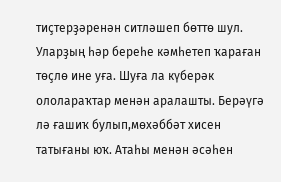тиҫтерҙәренән ситләшеп бөттө шул. Уларҙың һәр береһе кәмһетеп ҡараған төҫлө ине уға. Шуға ла күберәк ололараҡтар менән аралашты. Берәүгә лә ғашиҡ булып,мөхәббәт хисен татығаны юҡ. Атаһы менән әсәһен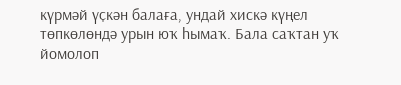күрмәй үҫкән балаға, ундай хискә күңел төпкөлөндә урын юҡ һымаҡ. Бала саҡтан уҡ йомолоп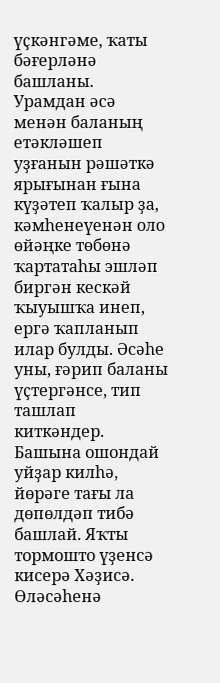үҫкәнгәме, ҡаты бәғерләнә башланы. Урамдан әсә менән баланың етәкләшеп уҙғанын рәшәткә ярығынан ғына күҙәтеп ҡалыр ҙа, кәмһенеүенән оло өйәңке төбөнә ҡартатаһы эшләп биргән кескәй ҡыуышҡа инеп, ергә ҡапланып илар булды. Әсәһе уны, ғәрип баланы үҫтергәнсе, тип ташлап киткәндер. Башына ошондай уйҙар килһә, йөрәге тағы ла дөпөлдәп тибә башлай. Яҡты тормошто үҙенсә кисерә Хәҙисә. Өләсәһенә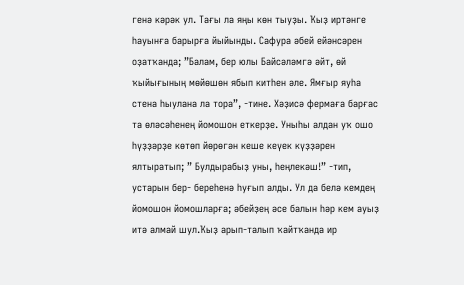генә кәрәк ул. Тағы ла яңы көн тыуҙы. Ҡыҙ иртәнге һауынға барырға йыйынды. Сафура әбей ейәнсәрен оҙатҡанда; ”Балам, бер юлы Байсәләмгә әйт, өй ҡыйығының мөйөшөн ябып китһен әле. Ямғыр яуһа стена һыулана ла тора”, -тине. Хәҙисә фермаға барғас та өләсәһенең йомошон еткерҙе. Уныһы алдан уҡ ошо һүҙҙәрҙе көтөп йөрөгән кеше кеүек күҙҙәрен ялтыратып; ” Булдырабыҙ уны, һеңлекәш!” -тип, устарын бер- береһенә һуғып алды. Ул да белә кемдең йомошон йомошларға; әбейҙең әсе балын һәр кем ауыҙ итә алмай шул.Ҡыҙ арып-талып ҡайтҡанда ир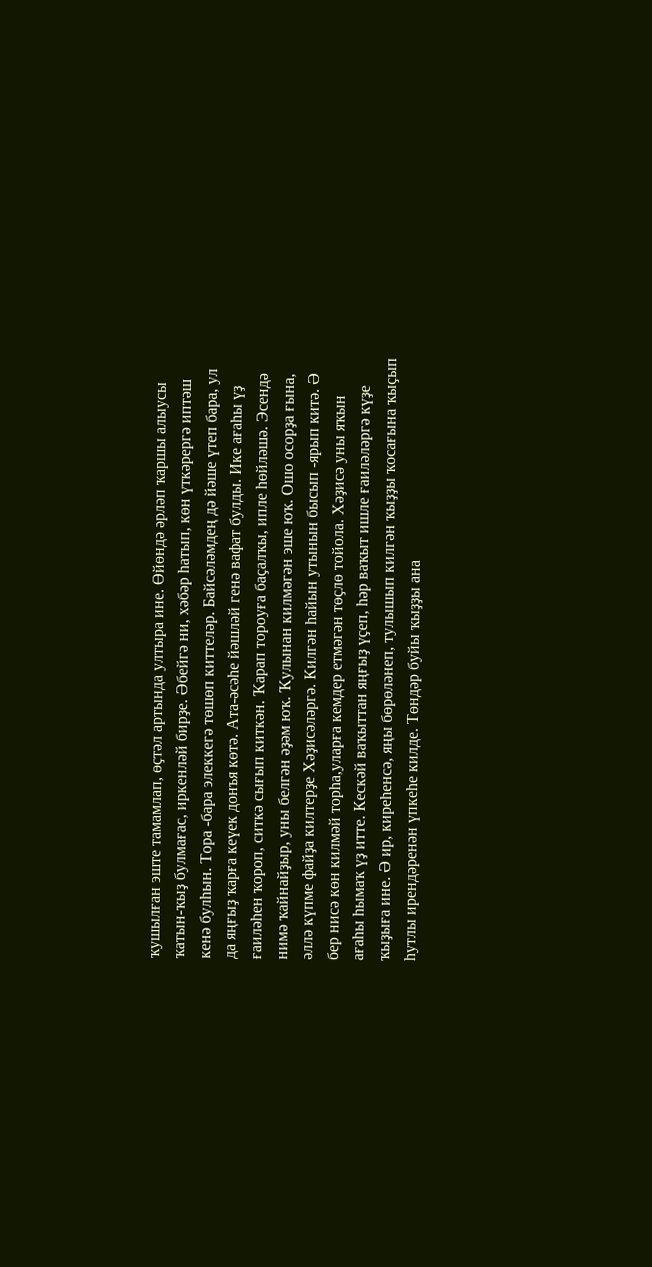ҡушылған эште тамамлап, өҫтәл артында ултыра ине. Өйөндә әрләп ҡаршы алыусы ҡатын-ҡыҙ булмағас, иркенләй бирҙе. Әбейгә ни, хәбәр һатып, көн үткәрергә иптәш кенә булһын. Тора -бара элеккегә төшөп киттеләр. Байсәләмдең дә йәше үтеп бара, ул да яңғыҙ ҡарға кеүек донъя көтә. Ата-әсәһе йәшләй генә вафат булды. Ике ағаһы үҙ ғаиләһен ҡороп, ситкә сығып киткән. Ҡарап тороуға баҫалҡы, ипле һөйләшә. Эсендә нимә ҡайнайҙыр, уны белгән әҙәм юҡ. Ҡулынан килмәгән эше юҡ. Ошо осорҙа ғына, әллә күпме файҙа килтерҙе Хәҙисәләргә. Килгән һайын утынын бысып -ярып китә. Ә бер нисә көн килмәй торһа,уларға кемдер етмәгән төҫлө тойола. Хәҙисә уны яҡын ағаһы һымаҡ үҙ итте. Кескәй ваҡыттан яңғыҙ үҫеп, һәр ваҡыт ишле ғаиләләргә күҙе ҡыҙыға ине. Ә ир, киреһенсә, яңы бөрөләнеп, тулышып килгән ҡыҙҙы ҡосағына ҡыҫып һутлы ирендәренән үпкеһе килде. Төндәр буйы ҡыҙҙы ана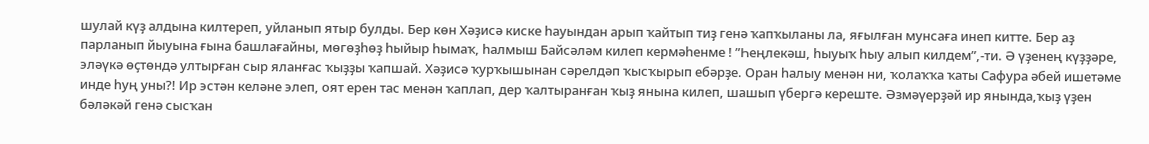шулай күҙ алдына килтереп, уйланып ятыр булды. Бер көн Хәҙисә киске һауындан арып ҡайтып тиҙ генә ҡапҡыланы ла, яғылған мунсаға инеп китте. Бер аҙ парланып йыуына ғына башлағайны, мөгөҙһөҙ һыйыр һымаҡ, һалмыш Байсәләм килеп кермәһенме ! ”Һеңлекәш, һыуыҡ һыу алып килдем”,-ти. Ә үҙенең күҙҙәре, эләүкә өҫтөндә ултырған сыр яланғас ҡыҙҙы ҡапшай. Хәҙисә ҡурҡышынан сәрелдәп ҡысҡырып ебәрҙе. Оран һалыу менән ни, ҡолаҡҡа ҡаты Сафура әбей ишетәме инде һуң уны?! Ир эстән келәне элеп, оят ерен тас менән ҡаплап, дер ҡалтыранған ҡыҙ янына килеп, шашып үбергә кереште. Әзмәүерҙәй ир янында,ҡыҙ үҙен бәләкәй генә сысҡан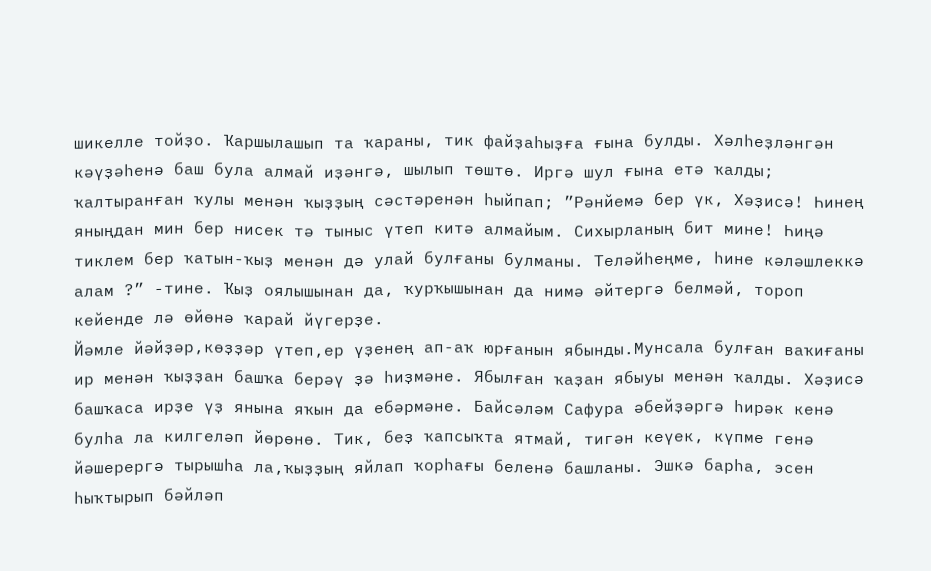шикелле тойҙо. Ҡаршылашып та ҡараны, тик файҙаһыҙға ғына булды. Хәлһеҙләнгән кәүҙәһенә баш була алмай иҙәнгә, шылып төштө. Иргә шул ғына етә ҡалды; ҡалтыранған ҡулы менән ҡыҙҙың сәстәренән һыйпап; ”Рәнйемә бер үк, Хәҙисә! Һинең яныңдан мин бер нисек тә тыныс үтеп китә алмайым. Сихырланың бит мине! Һиңә тиклем бер ҡатын-ҡыҙ менән дә улай булғаны булманы. Теләйһеңме, һине кәләшлеккә алам ?” -тине. Ҡыҙ оялышынан да, ҡурҡышынан да нимә әйтергә белмәй, тороп кейенде лә өйөнә ҡарай йүгерҙе.
Йәмле йәйҙәр,көҙҙәр үтеп,ер үҙенең ап-аҡ юрғанын ябынды.Мунсала булған ваҡиғаны ир менән ҡыҙҙан башҡа берәү ҙә һиҙмәне. Ябылған ҡаҙан ябыуы менән ҡалды. Хәҙисә башҡаса ирҙе үҙ янына яҡын да ебәрмәне. Байсәләм Сафура әбейҙәргә һирәк кенә булһа ла килгеләп йөрөнө. Тик, беҙ ҡапсыҡта ятмай, тигән кеүек, күпме генә йәшерергә тырышһа ла,ҡыҙҙың яйлап ҡорһағы беленә башланы. Эшкә барһа, эсен һыҡтырып бәйләп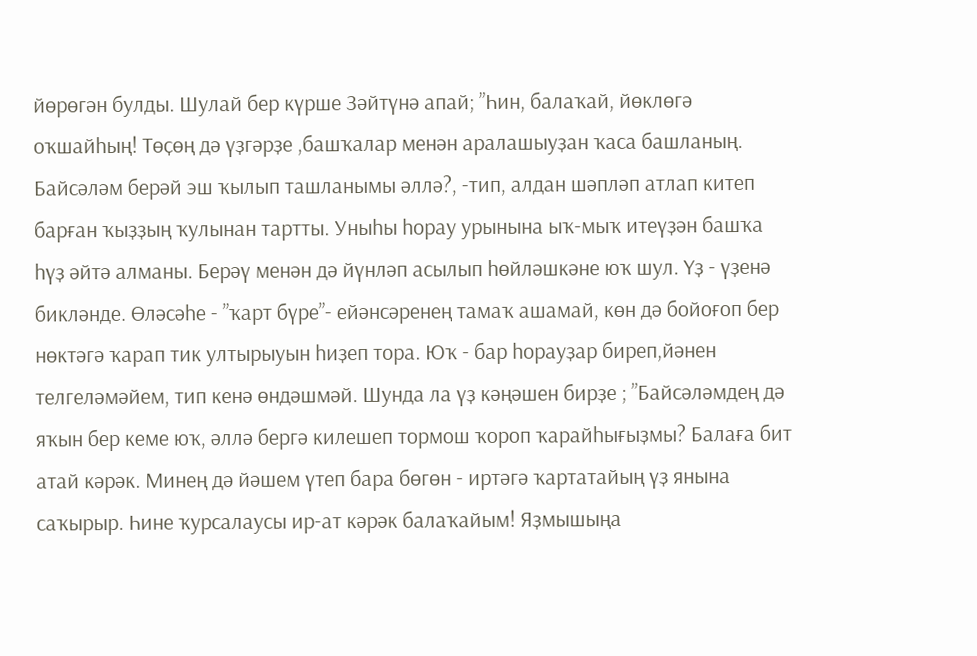йөрөгән булды. Шулай бер күрше Зәйтүнә апай; ”Һин, балаҡай, йөклөгә оҡшайһың! Төҫөң дә үҙгәрҙе ,башҡалар менән аралашыуҙан ҡаса башланың. Байсәләм берәй эш ҡылып ташланымы әллә?, -тип, алдан шәпләп атлап китеп барған ҡыҙҙың ҡулынан тартты. Уныһы һорау урынына ыҡ-мыҡ итеүҙән башҡа һүҙ әйтә алманы. Берәү менән дә йүнләп асылып һөйләшкәне юҡ шул. Үҙ - үҙенә бикләнде. Өләсәһе - ”ҡарт бүре”- ейәнсәренең тамаҡ ашамай, көн дә бойоғоп бер нөктәгә ҡарап тик ултырыуын һиҙеп тора. Юҡ - бар һорауҙар биреп,йәнен телгеләмәйем, тип кенә өндәшмәй. Шунда ла үҙ кәңәшен бирҙе ; ”Байсәләмдең дә яҡын бер кеме юҡ, әллә бергә килешеп тормош ҡороп ҡарайһығыҙмы? Балаға бит атай кәрәк. Минең дә йәшем үтеп бара бөгөн - иртәгә ҡартатайың үҙ янына саҡырыр. Һине ҡурсалаусы ир-ат кәрәк балаҡайым! Яҙмышыңа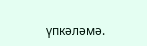үпкәләмә.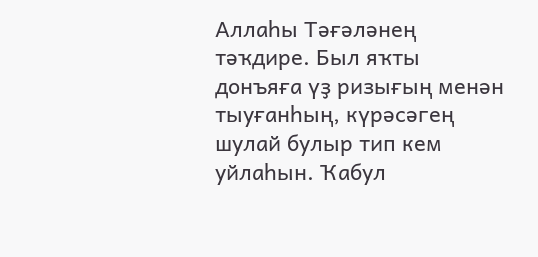Аллаһы Тәғәләнең тәҡдире. Был яҡты донъяға үҙ ризығың менән тыуғанһың, күрәсәгең шулай булыр тип кем уйлаһын. Ҡабул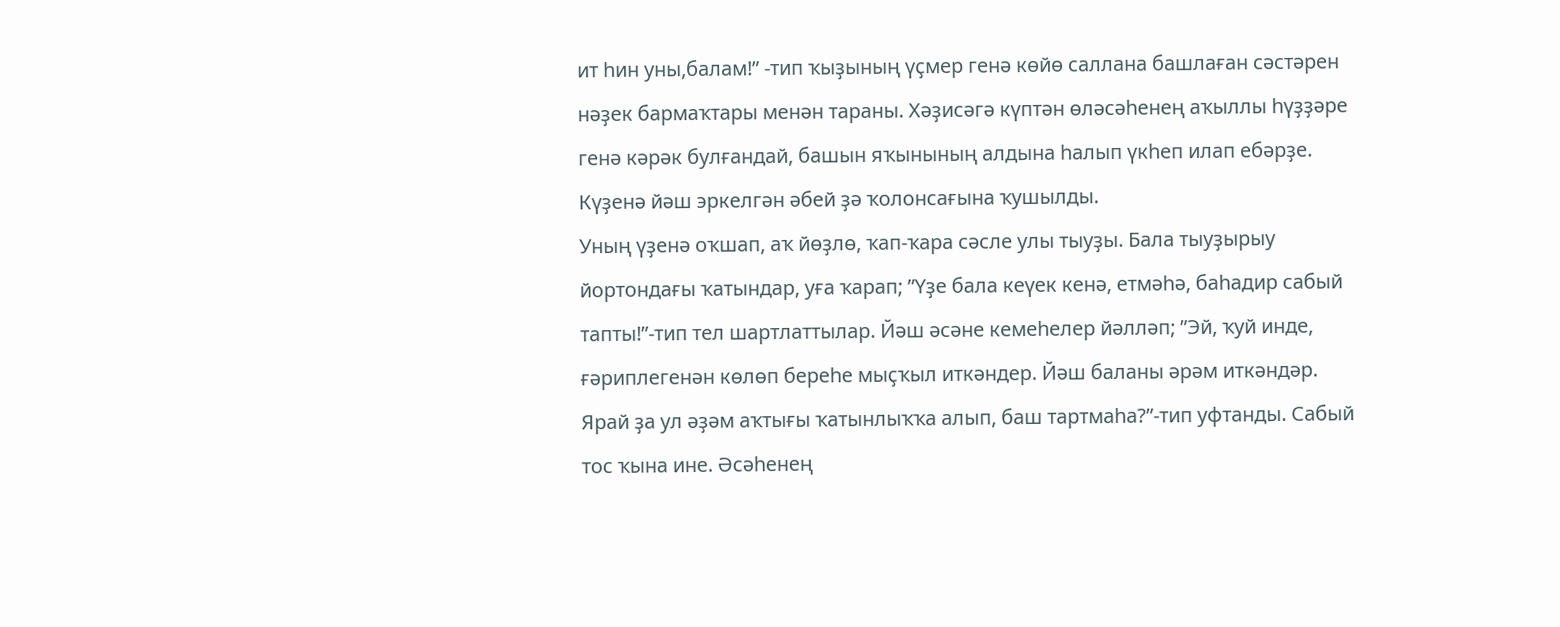ит һин уны,балам!” -тип ҡыҙының үҫмер генә көйө саллана башлаған сәстәрен нәҙек бармаҡтары менән тараны. Хәҙисәгә күптән өләсәһенең аҡыллы һүҙҙәре генә кәрәк булғандай, башын яҡынының алдына һалып үкһеп илап ебәрҙе. Күҙенә йәш эркелгән әбей ҙә ҡолонсағына ҡушылды.
Уның үҙенә оҡшап, аҡ йөҙлө, ҡап-ҡара сәсле улы тыуҙы. Бала тыуҙырыу йортондағы ҡатындар, уға ҡарап; ”Үҙе бала кеүек кенә, етмәһә, баһадир сабый тапты!”-тип тел шартлаттылар. Йәш әсәне кемеһелер йәлләп; ”Эй, ҡуй инде, ғәриплегенән көлөп береһе мыҫҡыл иткәндер. Йәш баланы әрәм иткәндәр. Ярай ҙа ул әҙәм аҡтығы ҡатынлыҡҡа алып, баш тартмаһа?”-тип уфтанды. Сабый тос ҡына ине. Әсәһенең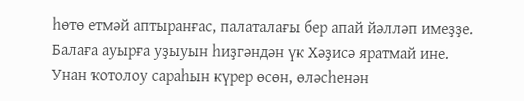һөтө етмәй аптыранғас, палаталағы бер апай йәлләп имеҙҙе. Балаға ауырға уҙыуын һиҙгәндән үк Хәҙисә яратмай ине. Унан ҡотолоу сараһын күрер өсөн, өләсһенән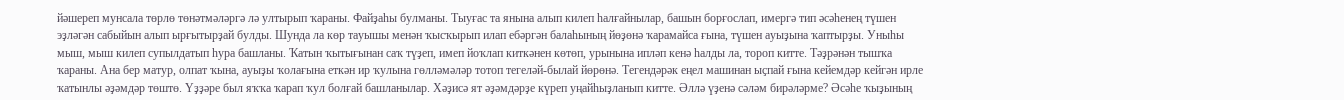йәшереп мунсала төрлө төнәтмәләргә лә ултырып ҡараны. Файҙаһы булманы. Тыуғас та янына алып килеп һалғайнылар, башын борғослап, имергә тип әсәһенең түшен эҙләгән сабыйын алып ырғытырҙай булды. Шунда ла көр тауышы менән ҡысҡырып илап ебәргән балаһының йөҙөнә ҡарамайса ғына, түшен ауыҙына ҡаптырҙы. Уныһы мыш, мыш килеп супылдатып һура башланы. Ҡатын ҡытығынан саҡ түҙеп, имеп йоҡлап киткәнен көтөп, урынына ипләп кенә һалды ла, тороп китте. Тәҙрәнән тышҡа ҡараны. Ана бер матур, олпат ҡына, ауыҙы ҡолағына еткән ир ҡулына гөлләмәләр тотоп тегеләй-былай йөрөнә. Тегендәрәк еңел машинан ыҫпай ғына кейемдәр кейгән ирле ҡатынлы әҙәмдәр төштө. Үҙҙәре был яҡҡа ҡарап ҡул болғай башланылар. Хәҙисә ят әҙәмдәрҙе күреп уңайһыҙланып китте. Әллә үҙенә сәләм бирәләрме? Әсәһе ҡыҙының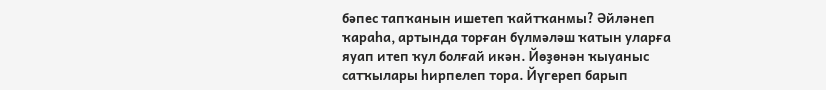бәпес тапҡанын ишетеп ҡайтҡанмы? Әйләнеп ҡараһа, артында торған бүлмәләш ҡатын уларға яуап итеп ҡул болғай икән. Йөҙөнән ҡыуаныс сатҡылары һирпелеп тора. Йүгереп барып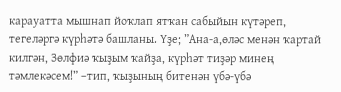карауатта мышнап йоҡлап ятҡан сабыйын күтәреп, тегеләргә күрһәтә башланы. Үҙе; ”Ана-а,өләс менән ҡартай килгән, Зөлфиә ҡыҙым ҡайҙа, күрһәт тиҙәр минең тәмлекәсем!” –тип, ҡыҙының битенән үбә-үбә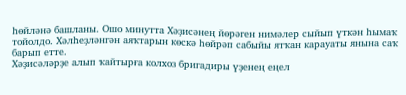һөйләнә башланы. Ошо минутта Хәҙисәнең йөрәген нимәлер сыйып үткән һымаҡ тойолдо. Хәлһеҙләнгән аяҡтарын көскә һөйрәп сабыйы ятҡан карауаты янына саҡ барып етте.
Хәҙисәләрҙе алып ҡайтырға колхоз бригадиры үҙенең еңел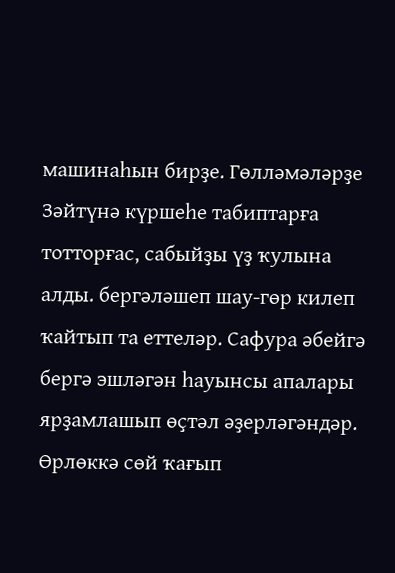машинаһын бирҙе. Гөлләмәләрҙе Зәйтүнә күршеһе табиптарға тотторғас, сабыйҙы үҙ ҡулына алды. бергәләшеп шау-гөр килеп ҡайтып та еттеләр. Сафура әбейгә бергә эшләгән һауынсы апалары ярҙамлашып өҫтәл әҙерләгәндәр. Өрлөккә сөй ҡағып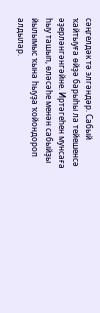сәңгелдәк тә элгәндәр. Сабый ҡайтыуға өйҙә барыһы ла тейешенсә әҙерләнгәнгәйне. Иртәгеһен мунсаға һыу ташып, өләсәһе менән сабыйҙы йылымыс ҡына һыуҙа ҡойондороп алдылар.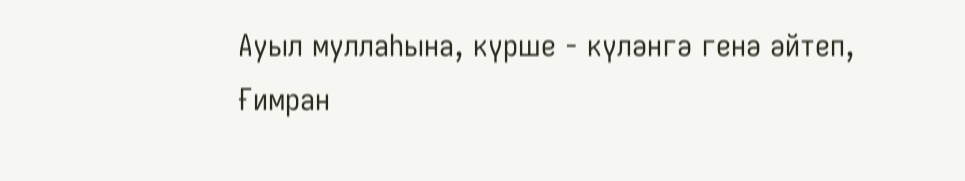Ауыл муллаһына, күрше - күләнгә генә әйтеп, Ғимран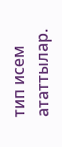тип исем ататтылар.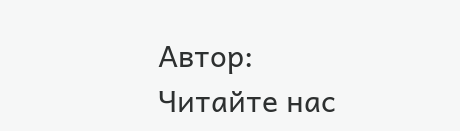Автор:
Читайте нас